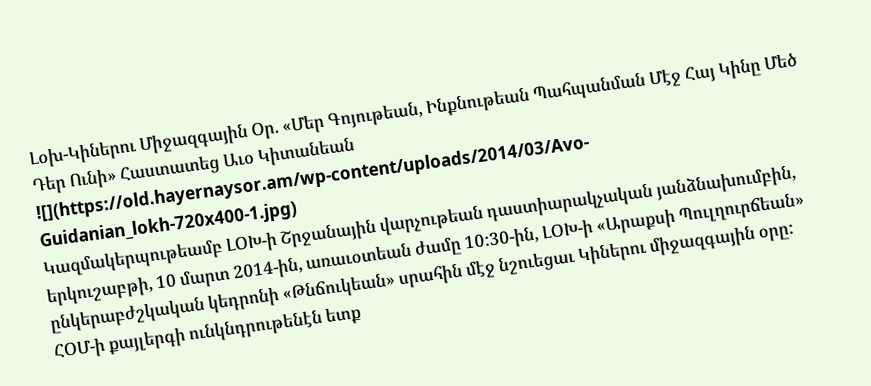Լօխ-Կիներու Միջազգային Օր. «Մեր Գոյութեան, Ինքնութեան Պահպանման Մէջ Հայ Կինը Մեծ Դեր Ունի» Հաստատեց Աւօ Կիտանեան
![](https://old.hayernaysor.am/wp-content/uploads/2014/03/Avo-Guidanian_lokh-720x400-1.jpg)
Կազմակերպութեամբ ԼՕԽ-ի Շրջանային վարչութեան դաստիարակչական յանձնախումբին, երկուշաբթի, 10 մարտ 2014-ին, առաւօտեան ժամը 10:30-ին, ԼՕԽ-ի «Արաքսի Պուլղուրճեան» ընկերաբժշկական կեդրոնի «Թնճուկեան» սրահին մէջ նշուեցաւ Կիներու միջազգային օրը:
ՀՕՄ-ի քայլերգի ունկնդրութենէն ետք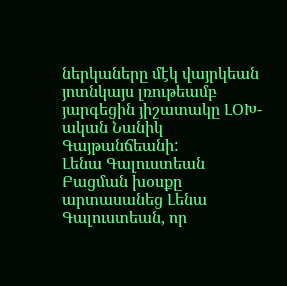ներկաները մէկ վայրկեան յոտնկայս լռութեամբ յարգեցին յիշատակը ԼՕԽ-ական Նանիկ Գայթանճեանի:
Լենա Գալուստեան
Բացման խօսքը արտասանեց Լենա Գալուստեան, որ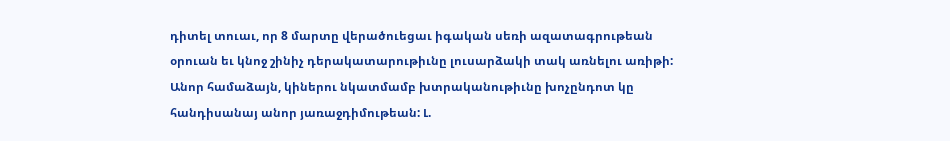դիտել տուաւ, որ 8 մարտը վերածուեցաւ իգական սեռի ազատագրութեան օրուան եւ կնոջ շինիչ դերակատարութիւնը լուսարձակի տակ առնելու առիթի: Անոր համաձայն, կիներու նկատմամբ խտրականութիւնը խոչընդոտ կը հանդիսանայ անոր յառաջդիմութեան: Լ.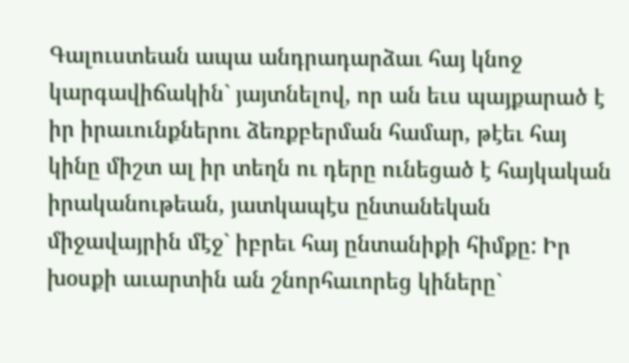Գալուստեան ապա անդրադարձաւ հայ կնոջ կարգավիճակին` յայտնելով, որ ան եւս պայքարած է իր իրաւունքներու ձեռքբերման համար, թէեւ հայ կինը միշտ ալ իր տեղն ու դերը ունեցած է հայկական իրականութեան, յատկապէս ընտանեկան միջավայրին մէջ` իբրեւ հայ ընտանիքի հիմքը: Իր խօսքի աւարտին ան շնորհաւորեց կիները`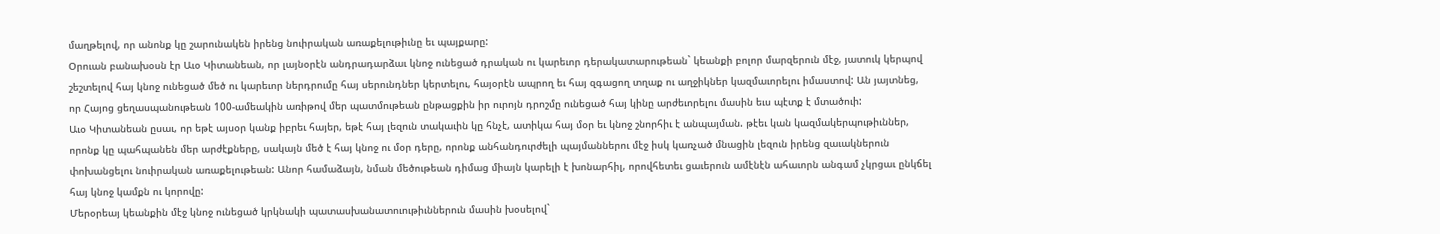մաղթելով, որ անոնք կը շարունակեն իրենց նուիրական առաքելութիւնը եւ պայքարը:
Օրուան բանախօսն էր Աւօ Կիտանեան, որ լայնօրէն անդրադարձաւ կնոջ ունեցած դրական ու կարեւոր դերակատարութեան` կեանքի բոլոր մարզերուն մէջ, յատուկ կերպով շեշտելով հայ կնոջ ունեցած մեծ ու կարեւոր ներդրումը հայ սերունդներ կերտելու, հայօրէն ապրող եւ հայ զգացող տղաք ու աղջիկներ կազմաւորելու իմաստով: Ան յայտնեց, որ Հայոց ցեղասպանութեան 100-ամեակին առիթով մեր պատմութեան ընթացքին իր ուրոյն դրոշմը ունեցած հայ կինը արժեւորելու մասին եւս պէտք է մտածուի:
Աւօ Կիտանեան ըսաւ, որ եթէ այսօր կանք իբրեւ հայեր, եթէ հայ լեզուն տակաւին կը հնչէ, ատիկա հայ մօր եւ կնոջ շնորհիւ է անպայման. թէեւ կան կազմակերպութիւններ, որոնք կը պահպանեն մեր արժէքները, սակայն մեծ է հայ կնոջ ու մօր դերը, որոնք անհանդուրժելի պայմաններու մէջ իսկ կառչած մնացին լեզուն իրենց զաւակներուն փոխանցելու նուիրական առաքելութեան: Անոր համաձայն, նման մեծութեան դիմաց միայն կարելի է խոնարհիլ, որովհետեւ ցաւերուն ամէնէն ահաւորն անգամ չկրցաւ ընկճել հայ կնոջ կամքն ու կորովը:
Մերօրեայ կեանքին մէջ կնոջ ունեցած կրկնակի պատասխանատուութիւններուն մասին խօսելով`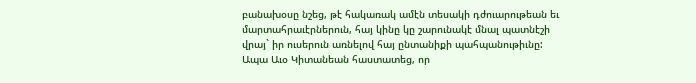բանախօսը նշեց, թէ հակառակ ամէն տեսակի դժուարութեան եւ մարտահրաւէրներուն, հայ կինը կը շարունակէ մնալ պատնէշի վրայ` իր ուսերուն առնելով հայ ընտանիքի պահպանութիւնը:
Ապա Աւօ Կիտանեան հաստատեց, որ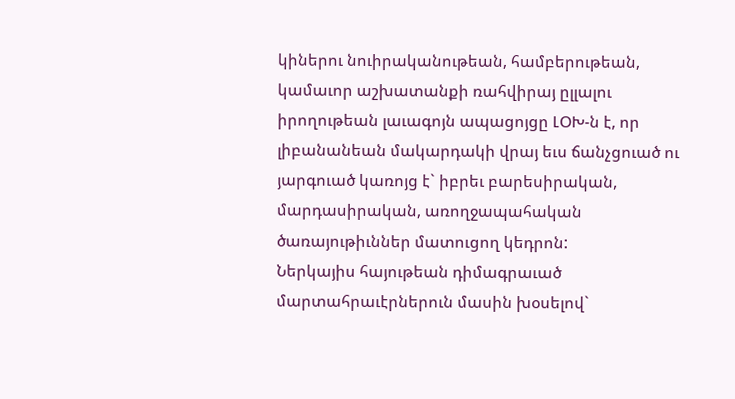կիներու նուիրականութեան, համբերութեան, կամաւոր աշխատանքի ռահվիրայ ըլլալու իրողութեան լաւագոյն ապացոյցը ԼՕԽ-ն է, որ լիբանանեան մակարդակի վրայ եւս ճանչցուած ու յարգուած կառոյց է` իբրեւ բարեսիրական, մարդասիրական, առողջապահական ծառայութիւններ մատուցող կեդրոն:
Ներկայիս հայութեան դիմագրաւած մարտահրաւէրներուն մասին խօսելով`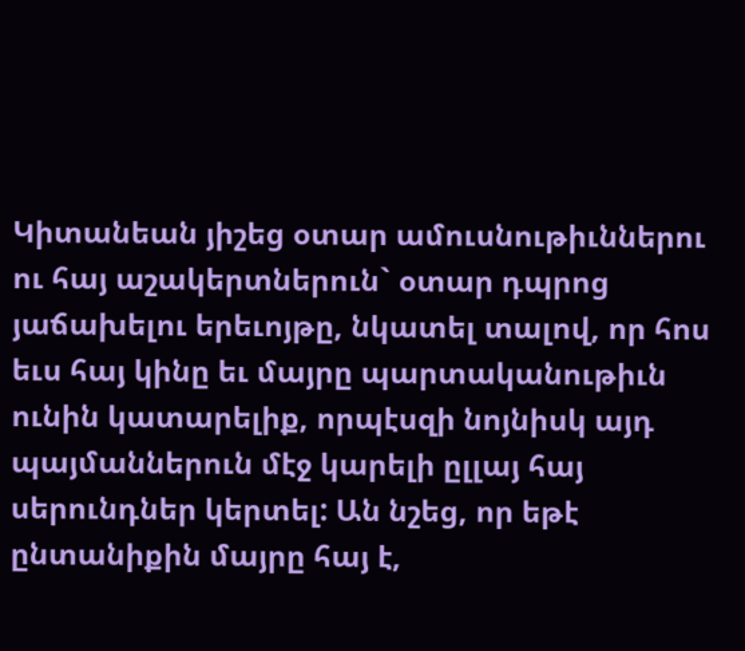Կիտանեան յիշեց օտար ամուսնութիւններու ու հայ աշակերտներուն` օտար դպրոց յաճախելու երեւոյթը, նկատել տալով, որ հոս եւս հայ կինը եւ մայրը պարտականութիւն ունին կատարելիք, որպէսզի նոյնիսկ այդ պայմաններուն մէջ կարելի ըլլայ հայ սերունդներ կերտել: Ան նշեց, որ եթէ ընտանիքին մայրը հայ է,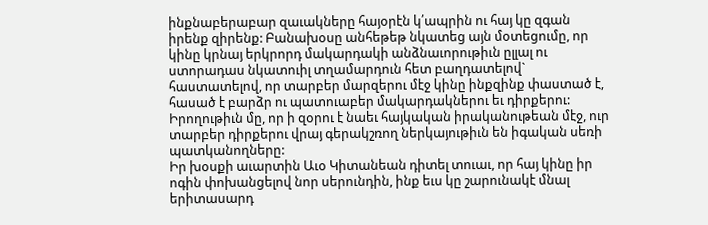ինքնաբերաբար զաւակները հայօրէն կ՛ապրին ու հայ կը զգան իրենք զիրենք: Բանախօսը անհեթեթ նկատեց այն մօտեցումը, որ կինը կրնայ երկրորդ մակարդակի անձնաւորութիւն ըլլալ ու ստորադաս նկատուիլ տղամարդուն հետ բաղդատելով` հաստատելով, որ տարբեր մարզերու մէջ կինը ինքզինք փաստած է, հասած է բարձր ու պատուաբեր մակարդակներու եւ դիրքերու: Իրողութիւն մը, որ ի զօրու է նաեւ հայկական իրականութեան մէջ, ուր տարբեր դիրքերու վրայ գերակշռող ներկայութիւն են իգական սեռի պատկանողները:
Իր խօսքի աւարտին Աւօ Կիտանեան դիտել տուաւ, որ հայ կինը իր ոգին փոխանցելով նոր սերունդին, ինք եւս կը շարունակէ մնալ երիտասարդ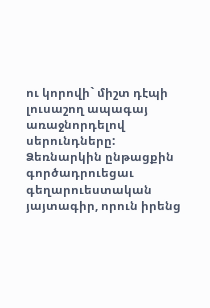ու կորովի` միշտ դէպի լուսաշող ապագայ առաջնորդելով սերունդները:
Ձեռնարկին ընթացքին գործադրուեցաւ գեղարուեստական յայտագիր, որուն իրենց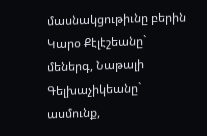մասնակցութիւնը բերին Կարօ Քէլէշեանը` մեներգ, Նաթալի Գելխաչիկեանը` ասմունք,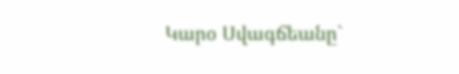Կարօ Սվագճեանը`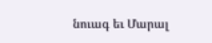նուագ եւ Մարալ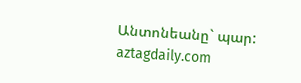Անտոնեանը` պար:
aztagdaily.com